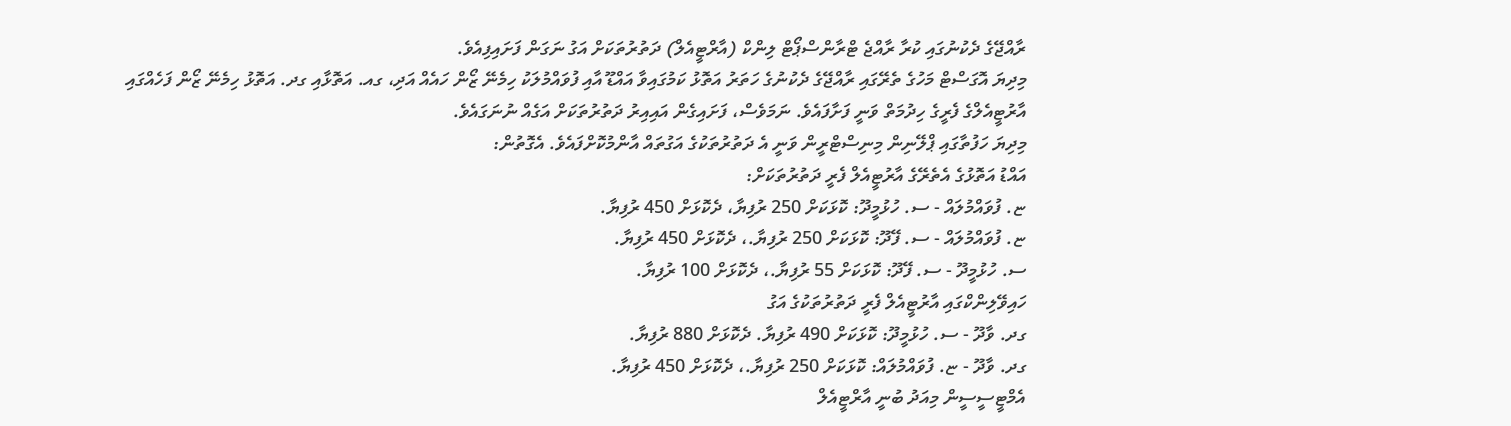ރާއްޖޭގެ ދެކުނުގައި ކުރާ ރާއްޖެ ޓްރާންސްޕޯޓް ލިންކް (އާރްޓީއެލް) ދަތުރުތަކަށް އަގު ނަގަން ފަށައިފިއެވެ.
މިދިޔަ އޮގަސްޓް މަހުގެ ތެރޭގައި ރާއްޖޭގެ ދެކުނުގެ ހަތަރު އަތޮޅު ކަމުގައިވާ އައްޑޫ އާއި ފުވައްމުލަކު ހިމެނޭ ޒޯން ހައެއް އަދި، ގއ. އަތޮޅާއި ގދ. އަތޮޅު ހިމެނޭ ޒޯން ފަހެއްގައި އާރުޓީއެލްގެ ފެރީގެ ހިދުމަތް ވަނީ ފަށާފައެވެ. ނަމަވެސް، ފަށައިގެން އައިއިރު ދަތުރުތަކަށް އަގެއް ނުނަގައެވެ.
މިދިޔަ ހަފުތާގައި ޕްލޭނިން މިނިސްޓްރީން ވަނީ އެ ދަތުރުތަކުގެ އަގުތައް އާންމުކޮށްފައެވެ. އެގޮތުން:
އައްޑު އަތޮޅުގެ އެތެރޭގެ އާރުޓީއެލް ފެރީ ދަތުރުތަކަށް:
ޏ. ފުވައްމުލައް - ސ. ހުޅުމީދޫ: ކޮޅަކަށް 250 ރުފިޔާ، ދެކޮޅަށް 450 ރުފިޔާ.
ޏ. ފުވައްމުލައް - ސ. ފޭދޫ: ކޮޅަކަށް 250 ރުފިޔާ.، ދެކޮޅަށް 450 ރުފިޔާ.
ސ. ހުޅުމީދޫ - ސ. ފޭދޫ: ކޮޅަކަށް 55 ރުފިޔާ.، ދެކޮޅަށް 100 ރުފިޔާ.
ހައިވޭލިންކްގައި އާރުޓީއެލް ފެރީ ދަތުރުތަކުގެ އަގު
ގދ. ވާދޫ - ސ. ހުޅުމީދޫ: ކޮޅަކަށް 490 ރުފިޔާ. ދެކޮޅަށް 880 ރުފިޔާ.
ގދ. ވާދޫ - ޏ. ފުވައްމުލައް: ކޮޅަކަށް 250 ރުފިޔާ.، ދެކޮޅަށް 450 ރުފިޔާ.
އެމްޓީސީސީން މިއަދު ބުނީ އާރްޓީއެލް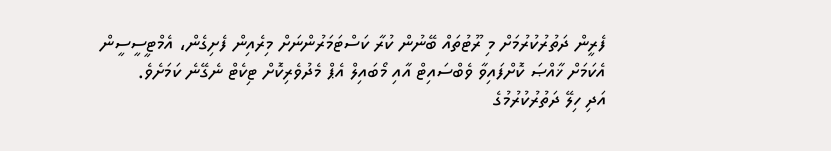ފެރީން ދަތުރުކުރުމަށް މި ރޫޓުތައް ބޭނުން ކުރާ ކަސްޓަމަރުންނަށް މިރެއިން ފެށިގެން، އެމްޓީސީސީން އެކަމަށް ޚާއްޞަ ކޮށްފައިވާ ވެބްސައިޓް އާއި މޯބައިލް އެޕް މެދުވެރިކޮށް ޓިކެޓް ނެގޭނެ ކަމަށެވެ.
އަދި ހިލޭ ދަތުރުކުރުމުގެ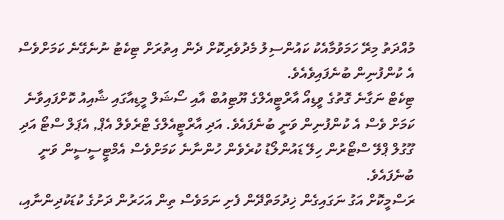މުއްދަތު މިރޭ ހަމަވުމާއެކު ކައުންސިލު މެދުވެރިކޮށް ދެން އިތުރަށް ޓިކެޓު ނުނެގޭނެ ކަމަށްވެސް އެ ކުންފުނިން ބުނެފައިވެއެވެ.
ޓިކެޓް ނަގާނެ ގޮތުގެ ވީޑިއޯ އާރްޓީއެލްގެ ޔޫޓިއުބް އާއި ސޯޝަލް މީޑިއާގައި ޝާއިއު ކޮށްފައިވާނެ ކަމަށް ވެސް އެ ކުންފުނިން ވަނީ ބުނެފައެވެ. އަދި އާރްޓީއެލްގެ ޓްރެވެލް އެޕް, އެޕަލް ސްޓޯ އަދި ގޫގުލް ޕްލޭ ސްޓޯރުން ހިލޭ ޑައުންލޯޑު ކުރެވެން ހުންނާނެ ކަމަށްވެސް އެމްޓީސީސީން ވަނީ ބުނެފައެވެ.
ރަސްމީކޮށް އަގު ނަގައިގެން ޚިދުމަތްދޭން ފެށި ނަމަވެސް ތިން އަހަރުން ދަށުގެ ކުޑަކުދިންނާއި،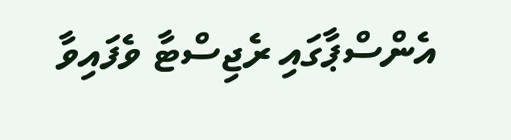އެންސްޕާގައި ރެޖިސްޓާ ވެފައިވާ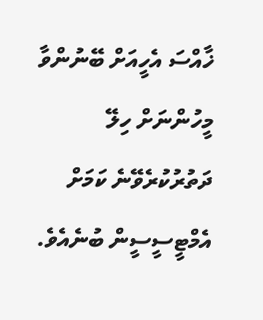ޚާއްސަ އެހީއަށް ބޭނުންވާ މީހުންނަށް ހިލޭ ދަތުރުކުރެވޭނެ ކަމަށް އެމްޓީސީސީން ބުނެއެވެ.